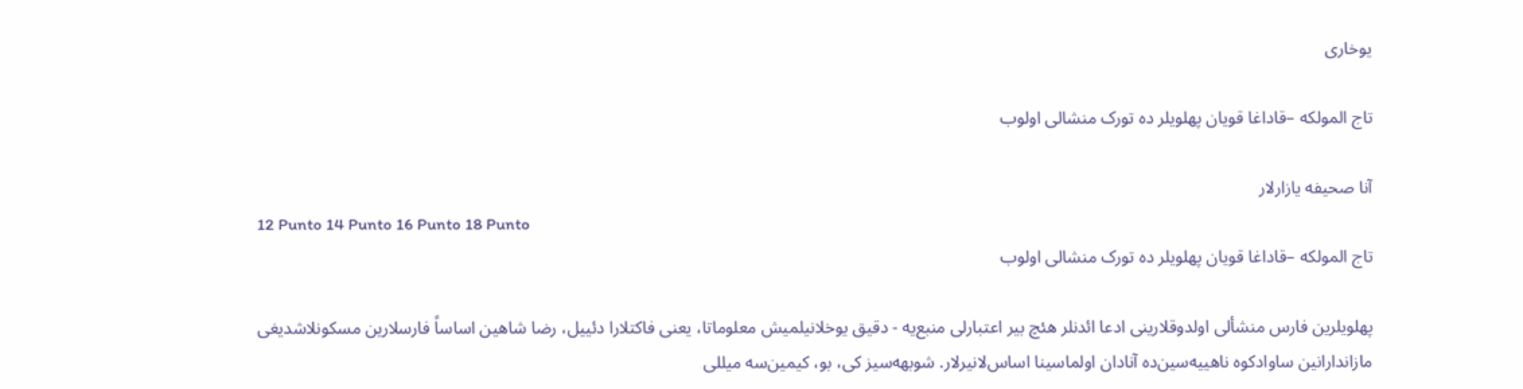یوخاری

تاج المولکه –قاداغا قویان پهلویلر ده تورک منشالی اولوب

آنا صحیفه یازارلار
12 Punto 14 Punto 16 Punto 18 Punto
تاج المولکه –قاداغا قویان پهلویلر ده تورک منشالی اولوب

پهلویلرین فارس منشأ‌لی اولدوقلارینی ادعا ائد‌نلر هئچ بیر اعتبارلی منبع‌یه - دقیق یوخلانیلمیش معلوماتا، یعنی فاکتلارا دئییل، رضا شاهین اساساً فارسلارین مسکونلاشدیغی مازاندارانین ساوادکوه ناهییه‌سین‌ده آنادان اولماسینا اساس‌لانیرلار. شوبهه‌سیز کی، بو، کیمین‌سه میللی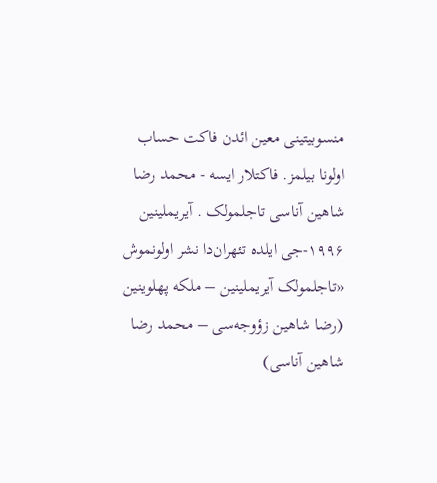منسوبیتینی معین ائد‌ن فاکت حساب اولونا بیلمز. فاکتلار ایسه - محمد رضا شاهین آناسی تاجلمولک . آیریملینین ۱۹۹۶-جی ایلده تئهران‌دا نشر اولونموش «تاجلمولک آیریملینین – ملکه پهلوینین (رضا شاهین زؤوجه‌سی – محمد رضا شاهین آناسی)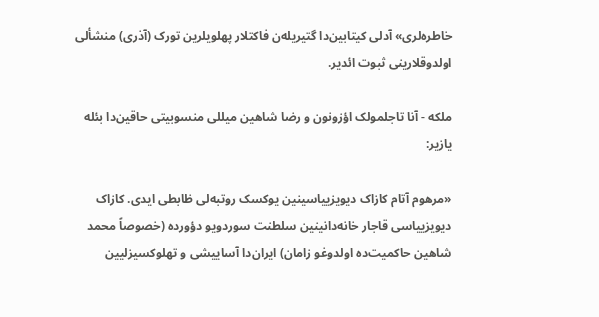خاطره‌لری» آدلی کیتابین‌دا گتیریله‌ن فاکتلار پهلویلرین تورک (آذری) منشأ‌لی اولدوقلارینی ثبوت ائدیر.

ملکه - آنا تاجلمولک اؤزونون و رضا شاهین میللی منسوبیتی حاقین‌دا بئله یازیر:

«مرهوم آتام کازاک دیویزییاسینین یوکسک روتبه‌لی ظابطی ایدی. کازاک دیویزییاسی قاجار خانه‌دانینین سلطنت سوردویو دؤورده (خصوصاً محمد شاهین حاکمیت‌ده اولدوغو زامان) ایران‌دا آساییشی و تهلوکسیزلیین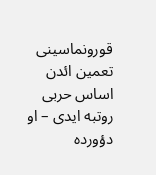قورونماسینی تعمین ائد‌ن اساس حربی روتبه ایدی – او دؤورده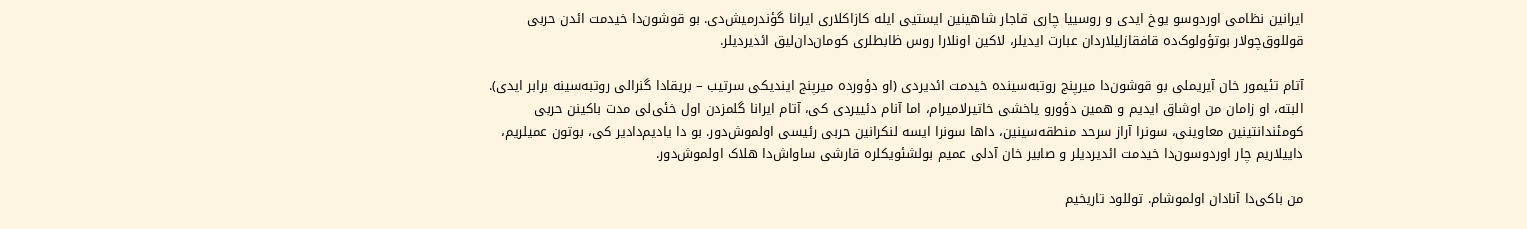ایرانین نظامی اوردوسو یوخ ایدی و روسییا چاری قاجار شاهینین ایستیی ایله کازاکلاری ایرانا گؤندرمیش‌دی. بو قوشون‌دا خیدمت ائد‌ن حربی قوللوق‌چولار بوتؤولوک‌ده قافقازلیلاردان عبارت ایدیلر، لاکین اونلارا روس ظابطلری کومان‌دان‌لیق ائدیردیلر.

آتام تئیمور خان آیریملی بو قوشون‌دا میرپنج روتبه‌سینده خیدمت ائدیردی (او دؤورده میرپنج ایندیکی سرتیب – بریقادا گنرالی روتبه‌سینه برابر ایدی). البته، او زامان من اوشاق ایدیم و همین دؤورو یاخشی خاتیرلامیرام، اما آنام دئییردی کی، آتام ایرانا گلمزدن اول خئی‌لی مدت باکینن حربی کومئندانتینین معاوینی، سونرا آراز سرحد منطقه‌سینین، داها سونرا ایسه لنکرانین حربی رئیسی اولموش‌دور. بو دا یادیم‌دادیر کی، بوتون عمیلریم، داییلاریم چار اوردوسون‌دا خیدمت ائدیردیلر و صابیر خان آدلی عمیم بولشئویکلره قارشی ساواش‌دا هلاک اولموش‌دور.

من باکی‌دا آنادان اولموشام. توللود تاریخیم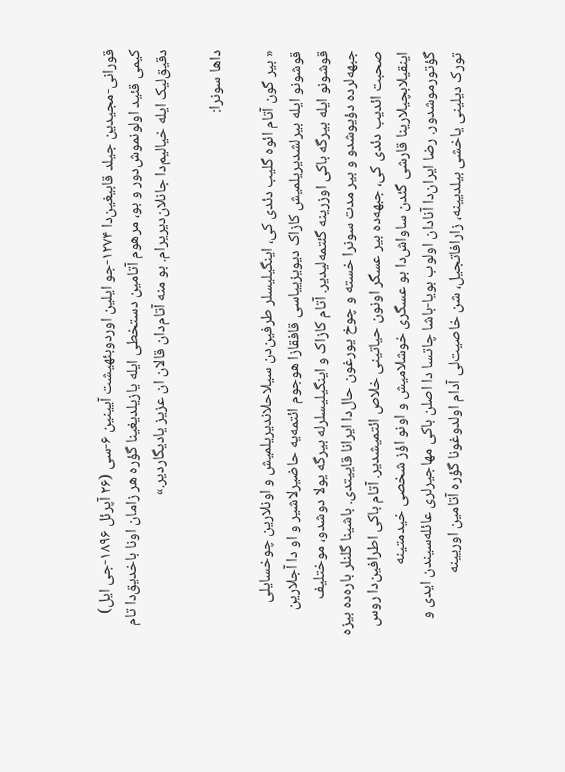قورانی-مجیدین جیلد قابیغین‌دا ۱۲۷۴-جو ایلین اوردوبئهیشت آیینین ۶-سی (۲۶ آپرئل ۱۸۹۶-جی ایل) کیمی قئید اولونموش‌دور و بو، مرهوم آتامین دستخطی ایله یازیلدیغینا گؤره هر زامان اونا باخدیق‌دا تام دقیق‌لیک ایله خیالیم‌دا جانلان‌دیریرام. بو منه آتام‌دان قالان ان عزیز یادیگاردیر.»

داها سونرا:

« بیر گون آتام ائوه گلیب دئدی کی، اینگیلیسلر طرفین‌دن سیلاحلاندیریلمیش و اونلارین چوخسایلی قوشونو ایله بیرلشدیریلمیش کازاک دیویزییاسی قافقازا هوجوم ائتمه‌یه حاضیرلاشیر و او دا آجلارین قوشونو ایله بیرگه باکی اوزرینه گئتمه‌لیدیر. آتام کازاک و اینگیلیسلرله بیرگه یولا دوشدو، موختلیف جبهه‌لرده دؤیوشدو و بیر مدت سونرا خسته و چوخ یورغون حال‌دا ایرانا قاییتدی. باشینا گلنلر باره‌ده بیزه صحبت ائدیب دئدی کی، جبهه‌ده بیر عسگر اونون حیاتینی خلاص ائتمیشدیر. آتام باکی اطرافین‌دا روس اینقیلابچیلارینا قارشی گئدن ساواش‌دا بو عسگری خوشلامیش و اونو اؤز شخصی خیدمتینه گؤتورموشدور. رضا ایران‌دا آنادان اولوب بویا-باشا چاتسا دا اصلن باکی مهاجیرلری عائله‌سیندن ایدی و تورک دیلینی یاخشی بیلدیینه، زارافاتجیل، شن خاصیت‌لی آدام اولدوغونا گؤره آتامین اوریینه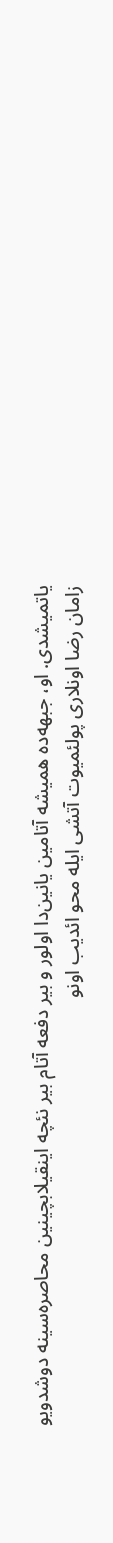یاتمیشدی. او، جبهه‌ده همیشه آتامین یانین‌دا اولور و بیر دفعه آتام بیر نئچه اینقیلابچینین محاصره‌سینه دوشدویو زامان رضا اونلاری پولئمیوت آتشی ایله محو ائدیب اونو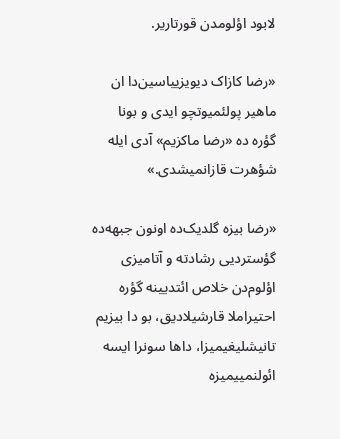لابود اؤلومدن قورتاریر.

«رضا کازاک دیویزییاسین‌دا ان ماهیر پولئمیوتچو ایدی و بونا گؤره ده «رضا ماکزیم» آدی ایله شؤهرت قازانمیشدی.»

«رضا بیزه گلدیک‌ده اونون جبهه‌ده گؤستردیی رشادته و آتامیزی اؤلوم‌دن خلاص ائتدیینه گؤره احتیراملا قارشیلادیق، بو دا بیزیم تانیشلیغیمیزا، داها سونرا ایسه ائولنمییمیزه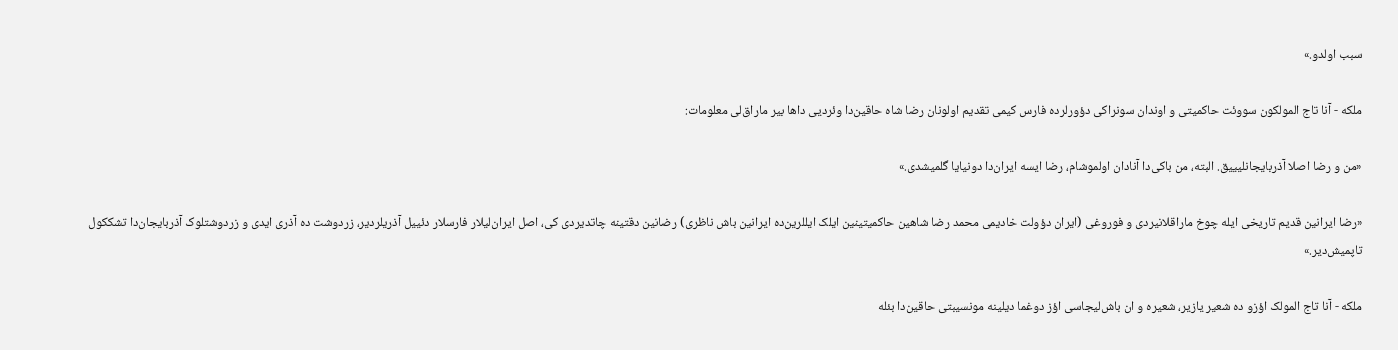سبب اولدو.»

ملکه - آنا تاج المولکون سووئت حاکمیتی و اوندان سونراکی دؤورلرده فارس کیمی تقدیم اولونان رضا شاه حاقین‌دا وئردیی داها بیر ماراق‌لی معلومات:

«من و رضا اصلا آذربایجانلیییق. البته، من باکی‌دا آنادان اولموشام، رضا ایسه ایران‌دا دونیایا گلمیشدی.»

«رضا ایرانین قدیم تاریخی ایله چوخ ماراقلانیردی و فوروغی (ایران دؤولت خادیمی محمد رضا شاهین حاکمیتینین ایلک ایللرین‌ده ایرانین باش ناظری) رضانین دقتینه چاتدیردی کی، اصل ایران‌لیلار فارسلار دئییل آذریلردیر، زردوشت ده آذری ایدی و زردوشتلوک آذربایجان‌دا تشککول تاپمیش‌دیر.»

ملکه - آنا تاج المولک اؤزو ده شعیر یازیر، شعیره و ان باش‌لیجاسی اؤز دوغما دیلینه مونسیبتی حاقین‌دا بئله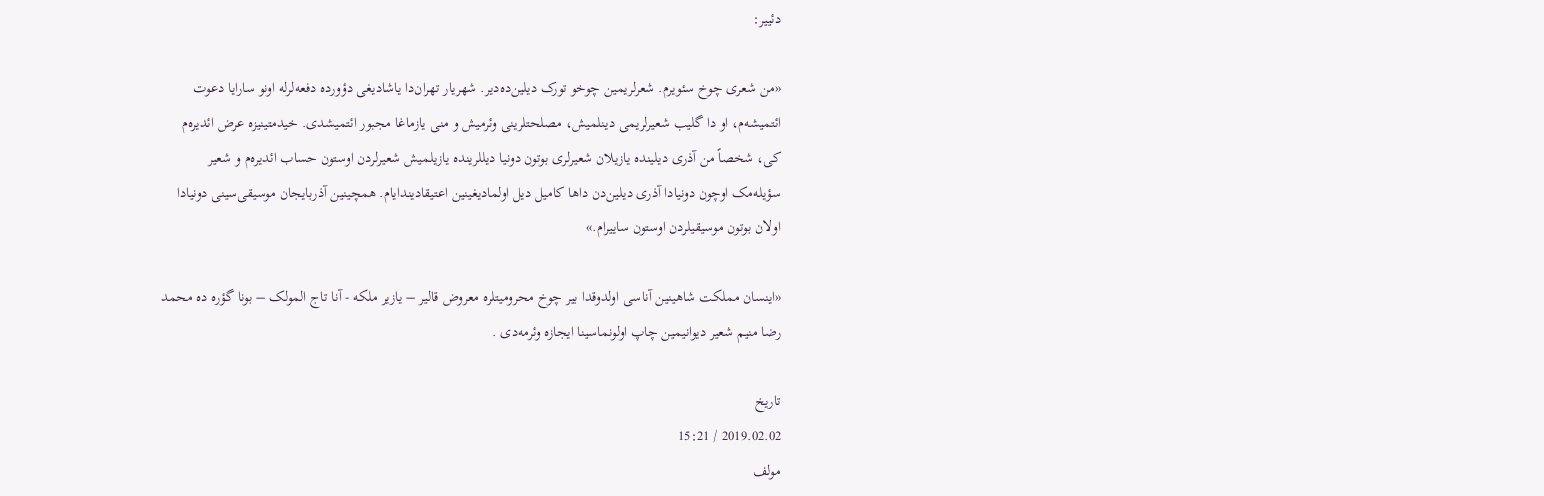دئییر:

«من شعری چوخ سئویرم. شعرلریمین چوخو تورک دیلین‌ده‌دیر. شهریار تهران‌دا یاشادیغی دؤورده دفعه‌لرله اونو سارایا دعوت ائتمیشه‌م، او دا گلیب شعیرلریمی دینلمیش، مصلحتلرینی وئرمیش و منی یازماغا مجبور ائتمیشدی. خیدمتینیزه عرض ائدیره‌م کی، شخصاً من آذری دیلینده یازیلان شعیرلری بوتون دونیا دیللرینده یازیلمیش شعیرلردن اوستون حساب ائدیره‌م و شعیر سؤیله‌مک اوچون دونیادا آذری دیلین‌دن داها کامیل دیل اولمادیغینین اعتیقادیندایام. همچینین آذربایجان موسیقی‌سینی دونیادا اولان بوتون موسیقیلردن اوستون ساییرام.»

«اینسان مملکت شاهینین آناسی اولدوقدا بیر چوخ محرومیتلره معروض قالیر – یازیر ملکه - آنا تاج المولک – بونا گؤره ده محمد رضا منیم شعیر دیوانیمین چاپ اولونماسینا ایجازه وئرمه‌دی .

تاریخ
2019.02.02 / 15:21
مولف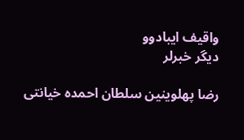واقیف ایبادوو
دیگر خبرلر

رضا پهلوینین سلطان احمده خیانتی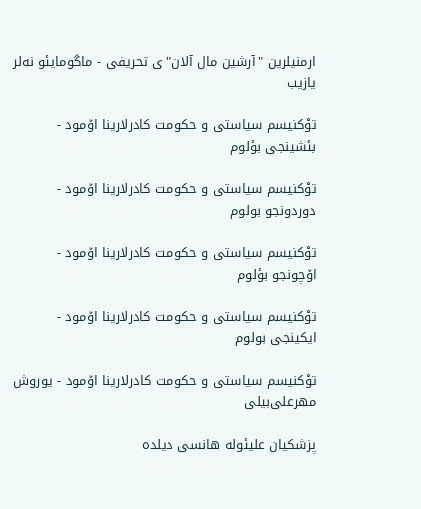ارمنیلرین "آرشین مال آلان"ی تحریفی - ماگومایئو نه‌لر یازیب

توْکنیسم سیاستی و حکومت کادرلارینا اۆمود - بئشینجی بؤلوم

توْکنیسم سیاستی و حکومت کادرلارینا اۆمود - دوردونجو بولوم

توْکنیسم سیاستی و حکومت کادرلارینا اۆمود - اۆچونجو بؤلوم

توْکنیسم سیاستی و حکومت کادرلارینا اۆمود - ایکینجی بولوم

توْکنیسم سیاستی و حکومت کادرلارینا اۆمود - یوروش مهرعلی‌بیلی

پزشکیان علیئوله هانسی دیلده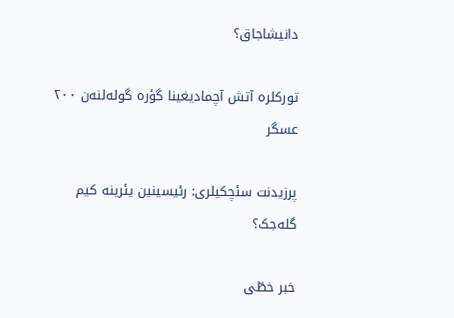دانیشاجاق؟

تورکلره آتش آچمادیغینا گؤره گوله‌لنه‌ن ۲۰۰ عسگر

پرزیدنت سئچکیلری: رئیسینین یئرینه کیم گله‌جک؟

خبر خطّی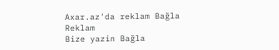Axar.az'da reklam Bağla
Reklam
Bize yazin Bağla